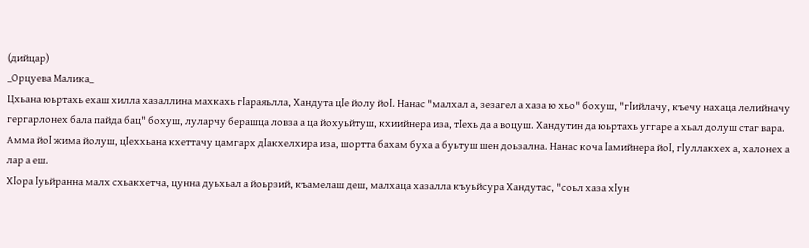(дийцар)
_Орцуева Малика_
Цхьана юьртахь ехаш хилла хазаллина махкахь гӏараяьлла, Хандута цӏе йолу йоӏ. Нанас "малхал а, зезагел а хаза ю хьо" бохуш, "гӏийлачу, къечу нахаца лелийначу гергарлонех бала пайда бац" бохуш, луларчу берашца ловза а ца йохуьйтуш, кхиийнера иза, тӏехь да а воцуш. Хандутин да юьртахь уггаре а хьал долуш стаг вара. Амма йоӏ жима йолуш, цӏеххьана кхеттачу цамгарх дӏакхелхира иза, шортта бахам буха а буьтуш шен доьзална. Нанас коча ӏамийнера йоӏ, гӏуллакхех а, халонех а лар а еш.
Хӏора ӏуьйранна малх схьакхетча, цунна дуьхьал а йоьрзий, къамелаш деш, малхаца хазалла къуьйсура Хандутас, "соьл хаза хӏун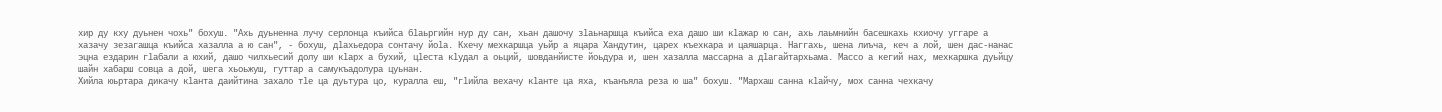хир ду кху дуьнен чохь" бохуш. "Ахь дуьненна лучу серлонца къийса бӏаьргийн нур ду сан, хьан дашочу зӏаьнаршца къийса еха дашо ши кӏажар ю сан, ахь лаьмнийн басешкахь кхиочу уггаре а хазачу зезагашца къийса хазалла а ю сан", - бохуш, дӏахьедора сонтачу йоӏа. Кхечу мехкаршца уьйр а яцара Хандутин, царех къехкара и цаяшарца. Наггахь, шена лиъча, кеч а лой, шен дас-нанас эцна ездарин гӏабали а юхий, дашо чилхьесий долу ши кӏарх а бухий, цӏеста кӏудал а оьций, шовданйисте йоьдура и, шен хазалла массарна а дӏагайтархьама. Массо а кегий нах, мехкаршка дуьйцу шайн хабарш совца а дой, шега хьоьжуш, гуттар а самукъадолура цуьнан.
Хийла юьртара дикачу кӏанта даийтина захало тӏе ца дуьтура цо, куралла еш, "гӏийла вехачу кӏанте ца яха, къанъяла реза ю ша" бохуш. "Мархаш санна кӏайчу, мох санна чехкачу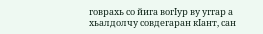говрахь со йига вогӏур ву уггар а хьалдолчу совдегаран кӏант, сан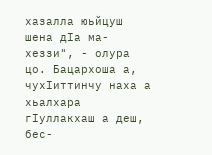хазалла юьйцуш шена дӏа ма-хеззи", - олура цо. Бацархоша а, чухӏиттинчу наха а хьалхара гӏуллакхаш а деш, бес-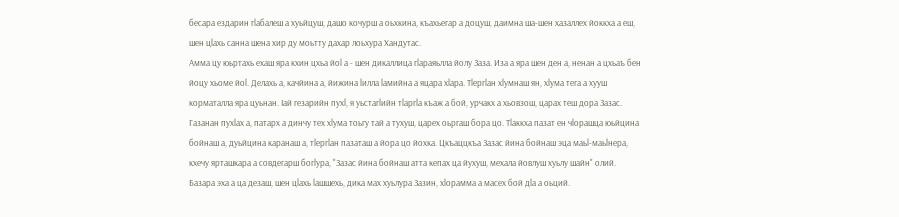бесара ездарин гӏабалеш а хуьйцуш, дашо кочурш а оьхкина, къахьегар а доцуш, даимна ша-шен хазаллех йоккха а еш, шен цӏахь санна шена хир ду моьтту дахар лоьхура Хандутас.
Амма цу юьртахь ехаш яра кхин цхьа йоӏ а - шен дикаллица гӏараяьлла йолу Заза. Иза а яра шен ден а, ненан а цхьаъ бен йоцу хьоме йоӏ. Делахь а, качйина а, йижина ӏилла ӏамийна а яцара хӏара. Тӏергӏан хӏумнаш ян, хӏума тега а хууш корматалла яра цуьнан. Ӏай гезарийн пухӏ, я уьстагӏийн тӏаргӏа къаж а бой, урчакх а хьовзош, царах теш дора Зазас. Газанан пухӏах а, патарх а динчу тех хӏума тоьгу тай а тухуш, царех оьргаш бора цо. Тӏаккха пазат ен чӏорашца юьйцина бойнаш а, дуьйцина каранаш а, тӏергӏан пазаташ а йора цо йохка. Цкъаццкъа Зазас йина бойнаш эца маьӏ-маьӏнера, кхечу ярташкара а совдегарш богӏура, "Зазас йина бойнаш атта кепах ца йухуш, мехала йовлуш хуьлу шайн" олий. Базара эха а ца дезаш, шен цӏахь ӏашшехь, дика мах хуьлура Зазин, хӏорамма а масех бой дӏа а оьций.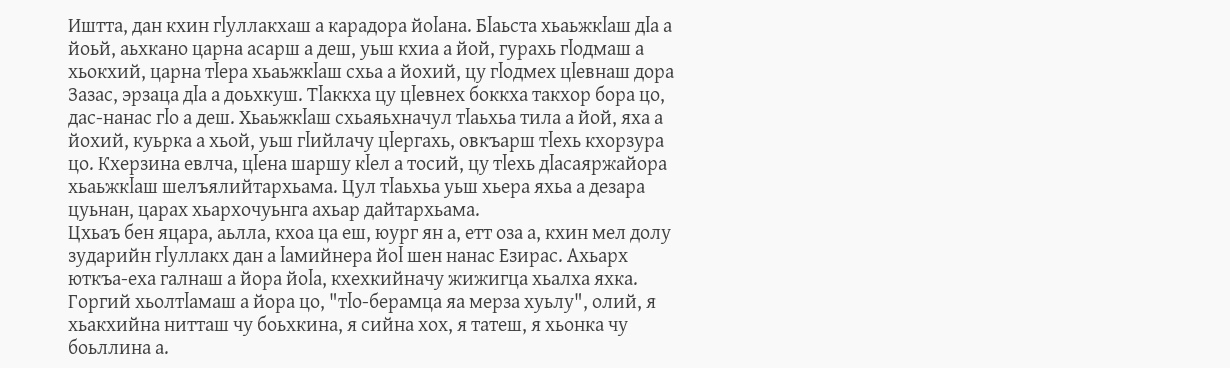Иштта, дан кхин гӏуллакхаш а карадора йоӏана. Бӏаьста хьаьжкӏаш дӏа а йоьй, аьхкано царна асарш а деш, уьш кхиа а йой, гурахь гӏодмаш а хьокхий, царна тӏера хьаьжкӏаш схьа а йохий, цу гӏодмех цӏевнаш дора Зазас, эрзаца дӏа а доьхкуш. Тӏаккха цу цӏевнех боккха такхор бора цо, дас-нанас гӏо а деш. Хьаьжкӏаш схьаяьхначул тӏаьхьа тила а йой, яха а йохий, куьрка а хьой, уьш гӏийлачу цӏергахь, овкъарш тӏехь кхорзура цо. Кхерзина евлча, цӏена шаршу кӏел а тосий, цу тӏехь дӏасаяржайора хьаьжкӏаш шелъялийтархьама. Цул тӏаьхьа уьш хьера яхьа а дезара цуьнан, царах хьархочуьнга ахьар дайтархьама.
Цхьаъ бен яцара, аьлла, кхоа ца еш, юург ян а, етт оза а, кхин мел долу зударийн гӏуллакх дан а ӏамийнера йоӏ шен нанас Езирас. Ахьарх юткъа-еха галнаш а йора йоӏа, кхехкийначу жижигца хьалха яхка. Горгий хьолтӏамаш а йора цо, "тӏо-берамца яа мерза хуьлу", олий, я хьакхийна нитташ чу боьхкина, я сийна хох, я татеш, я хьонка чу боьллина а.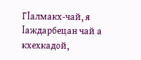Гӏалмакх-чай, я ӏаждарбецан чай а кхехкадой,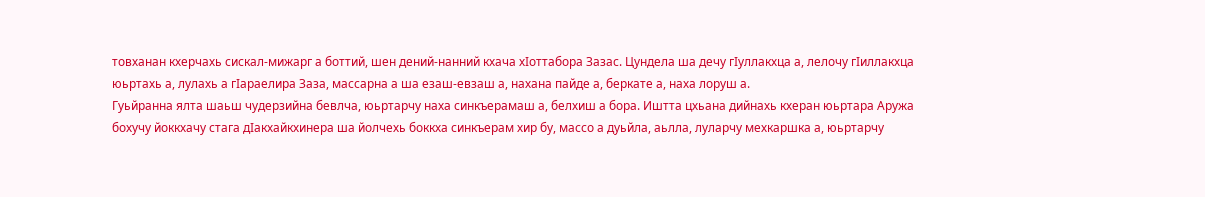товханан кхерчахь сискал-мижарг а боттий, шен дений-нанний кхача хӏоттабора Зазас. Цундела ша дечу гӏуллакхца а, лелочу гӏиллакхца юьртахь а, лулахь а гӏараелира Заза, массарна а ша езаш-евзаш а, нахана пайде а, беркате а, наха лоруш а.
Гуьйранна ялта шаьш чудерзийна бевлча, юьртарчу наха синкъерамаш а, белхиш а бора. Иштта цхьана дийнахь кхеран юьртара Аружа бохучу йоккхачу стага дӏакхайкхинера ша йолчехь боккха синкъерам хир бу, массо а дуьйла, аьлла, луларчу мехкаршка а, юьртарчу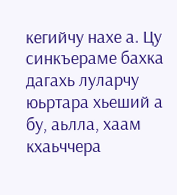кегийчу нахе а. Цу синкъераме бахка дагахь луларчу юьртара хьеший а бу, аьлла, хаам кхаьччера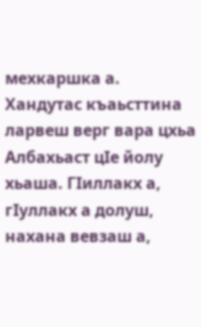мехкаршка а. Хандутас къаьсттина ларвеш верг вара цхьа Албахьаст цӏе йолу хьаша. Гӏиллакх а, гӏуллакх а долуш, нахана вевзаш а,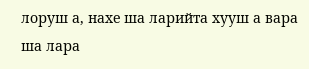лоруш а, нахе ша ларийта хууш а вара ша лара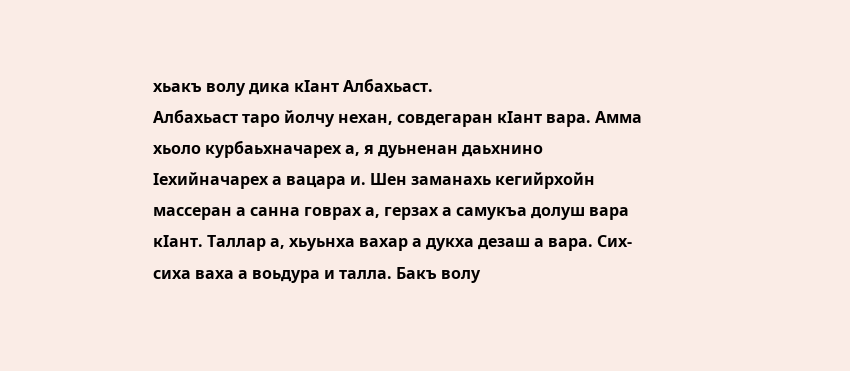хьакъ волу дика кӏант Албахьаст.
Албахьаст таро йолчу нехан, совдегаран кӏант вара. Амма хьоло курбаьхначарех а, я дуьненан даьхнино ӏехийначарех а вацара и. Шен заманахь кегийрхойн массеран а санна говрах а, герзах а самукъа долуш вара кӏант. Таллар а, хьуьнха вахар а дукха дезаш а вара. Сих-сиха ваха а воьдура и талла. Бакъ волу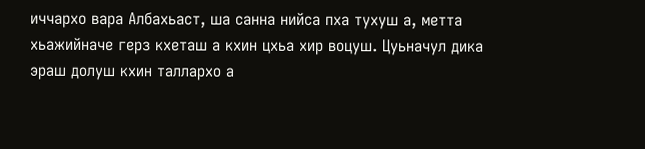иччархо вара Албахьаст, ша санна нийса пха тухуш а, метта хьажийначе герз кхеташ а кхин цхьа хир воцуш. Цуьначул дика эраш долуш кхин таллархо а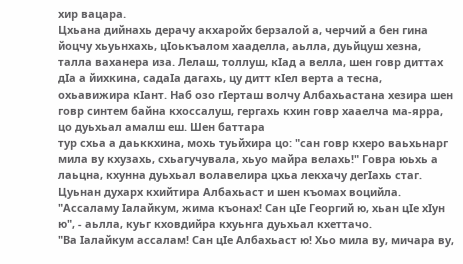хир вацара.
Цхьана дийнахь дерачу акхаройх берзалой а, черчий а бен гина йоцчу хьуьнхахь, цӏоькъалом хааделла, аьлла, дуьйцуш хезна, талла ваханера иза. Лелаш, толлуш, кӏад а велла, шен говр диттах дӏа а йихкина, садаӏа дагахь, цу дитт кӏел верта а тесна, охьавижира кӏант. Наб озо гӏерташ волчу Албахьастана хезира шен говр синтем байна кхоссалуш, гергахь кхин говр хааелча ма-ярра, цо дуьхьал амалш еш. Шен баттара
тур схьа а даьккхина, мохь туьйхира цо: "сан говр кхеро ваьхьнарг мила ву кхузахь, схьагучувала, хьуо майра велахь!" Говра юьхь а лаьцна, кхунна дуьхьал волавелира цхьа лекхачу дегӏахь стаг. Цуьнан духарх кхийтира Албахьаст и шен къомах воцийла.
"Ассаламу ӏалайкум, жима къонах! Сан цӏе Георгий ю, хьан цӏе хӏун ю", - аьлла, куьг кховдийра кхуьнга дуьхьал кхеттачо.
"Ва ӏалайкум ассалам! Сан цӏе Албахьаст ю! Хьо мила ву, мичара ву,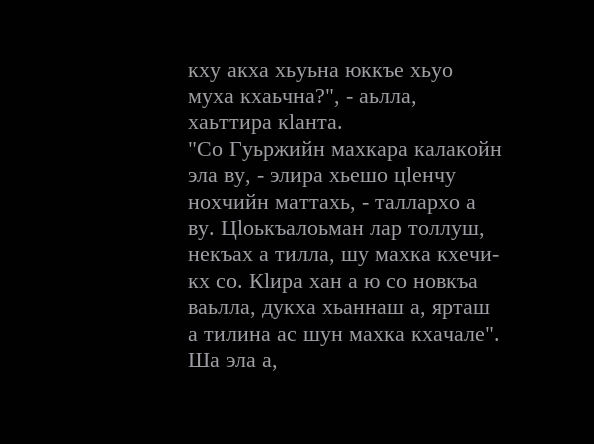кху акха хьуьна юккъе хьуо муха кхаьчна?", - аьлла, хаьттира кӏанта.
"Со Гуьржийн махкара калакойн эла ву, - элира хьешо цӏенчу нохчийн маттахь, - таллархо а ву. Цӏоькъалоьман лар толлуш, некъах а тилла, шу махка кхечи-кх со. Кӏира хан а ю со новкъа ваьлла, дукха хьаннаш а, ярташ а тилина ас шун махка кхачале".
Ша эла а,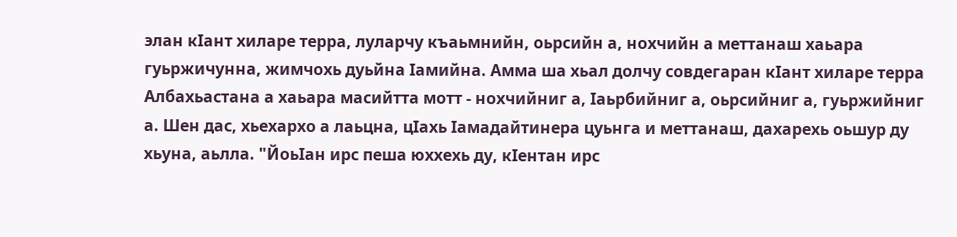элан кӏант хиларе терра, луларчу къаьмнийн, оьрсийн а, нохчийн а меттанаш хаьара гуьржичунна, жимчохь дуьйна ӏамийна. Амма ша хьал долчу совдегаран кӏант хиларе терра Албахьастана а хаьара масийтта мотт - нохчийниг а, Ӏаьрбийниг а, оьрсийниг а, гуьржийниг а. Шен дас, хьехархо а лаьцна, цӏахь ӏамадайтинера цуьнга и меттанаш, дахарехь оьшур ду хьуна, аьлла. "Йоьӏан ирс пеша юххехь ду, кӏентан ирс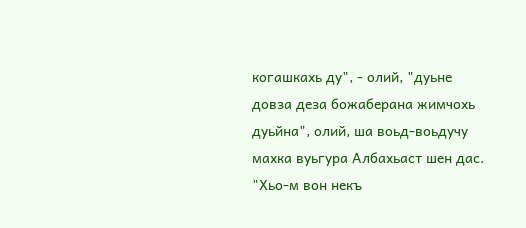когашкахь ду", - олий, "дуьне довза деза божаберана жимчохь дуьйна", олий, ша воьд-воьдучу махка вуьгура Албахьаст шен дас.
"Хьо-м вон некъ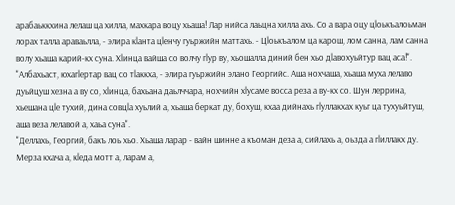арабаьккхина лелаш ца хилла, махкара воцу хьаша! Лар нийса лаьцна хилла ахь. Со а вара оцу цӏоькъалоьман лорах талла араваьлла, - элира кӏанта цӏенчу гуьржийн маттахь. - Цӏоькъалом ца карош, лом санна, лам санна волу хьаша карий-кх суна. Хӏинца вайша со волчу гӏур ву, хьошалла диний бен хьо дӏавохуьйтур вац аса!".
"Албахьаст, юхагӏертар вац со тӏаккха, - элира гуьржийн элано Георгийс. Аша нохчаша, хьаша муха лелаво дуьйцуш хезна а ву со, хӏинца, бахьана даьлччара, нохчийн хӏусаме восса реза а ву-кх со. Шун леррина, хьешана цӏе тухий, дина совцӏа хуьлий а, хьаша беркат ду, бохуш, кхаа дийнахь гӏуллакхах куьг ца тухуьйтуш, аша веза лелавой а, хаьа суна".
"Деллахь, Георгий, бакъ лоь хьо. Хьаша ларар - вайн шинне а къоман деза а, сийлахь а, оьзда а гӏиллакх ду. Мерза кхача а, кӏеда мотт а, ларам а,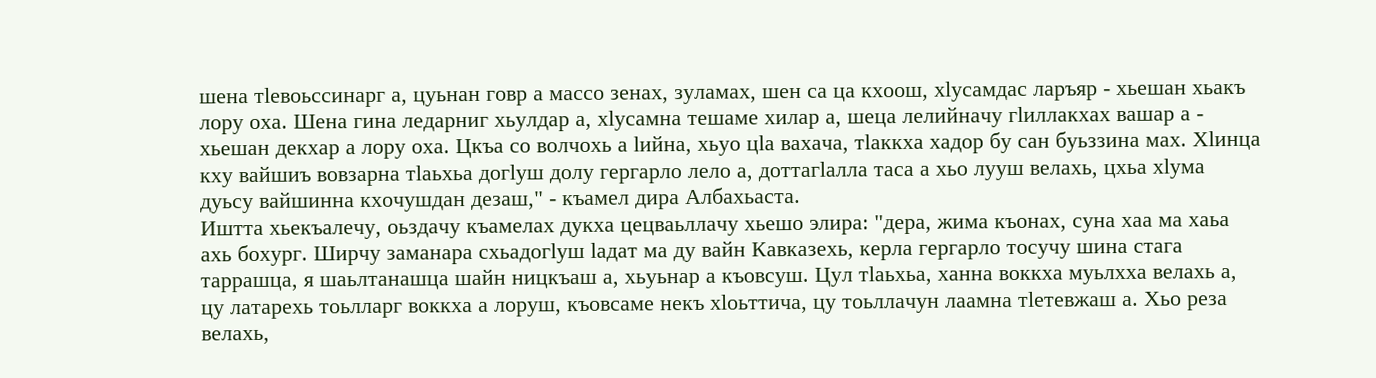шена тӏевоьссинарг а, цуьнан говр а массо зенах, зуламах, шен са ца кхоош, хӏусамдас ларъяр - хьешан хьакъ лору оха. Шена гина ледарниг хьулдар а, хӏусамна тешаме хилар а, шеца лелийначу гӏиллакхах вашар а - хьешан декхар а лору оха. Цкъа со волчохь а ӏийна, хьуо цӏа вахача, тӏаккха хадор бу сан буьззина мах. Хӏинца кху вайшиъ вовзарна тӏаьхьа догӏуш долу гергарло лело а, доттагӏалла таса а хьо лууш велахь, цхьа хӏума дуьсу вайшинна кхочушдан дезаш," - къамел дира Албахьаста.
Иштта хьекъалечу, оьздачу къамелах дукха цецваьллачу хьешо элира: "дера, жима къонах, суна хаа ма хаьа ахь бохург. Ширчу заманара схьадогӏуш ӏадат ма ду вайн Кавказехь, керла гергарло тосучу шина стага таррашца, я шаьлтанашца шайн ницкъаш а, хьуьнар а къовсуш. Цул тӏаьхьа, ханна воккха муьлхха велахь а, цу латарехь тоьлларг воккха а лоруш, къовсаме некъ хӏоьттича, цу тоьллачун лаамна тӏетевжаш а. Хьо реза велахь,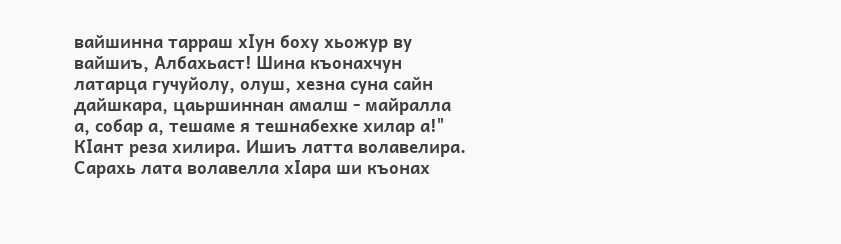вайшинна тарраш хӏун боху хьожур ву вайшиъ, Албахьаст! Шина къонахчун латарца гучуйолу, олуш, хезна суна сайн дайшкара, цаьршиннан амалш - майралла а, собар а, тешаме я тешнабехке хилар а!"
Кӏант реза хилира. Ишиъ латта волавелира. Сарахь лата волавелла хӏара ши къонах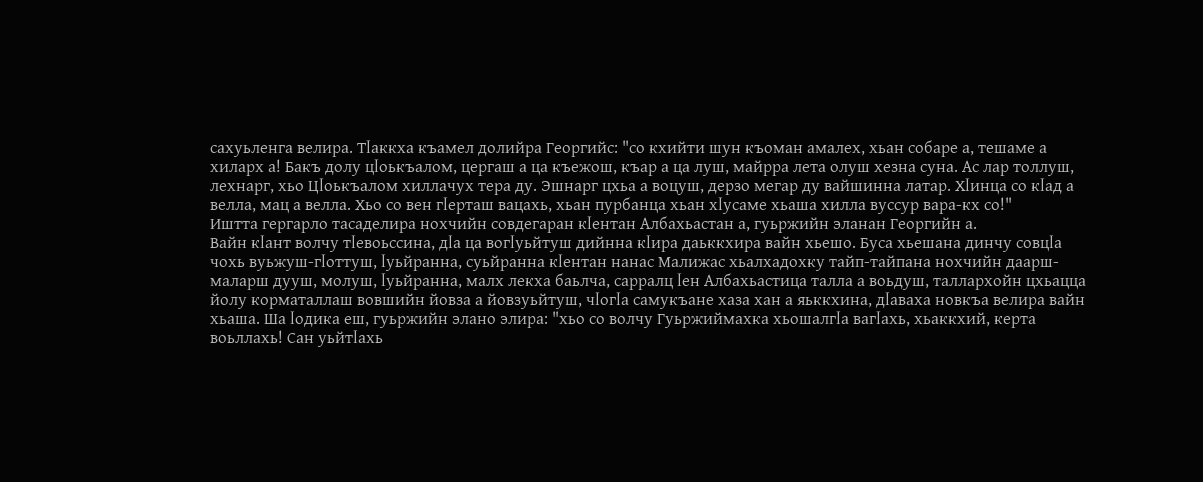сахуьленга велира. Тӏаккха къамел долийра Георгийс: "со кхийти шун къоман амалех, хьан собаре а, тешаме а хиларх а! Бакъ долу цӏоькъалом, цергаш а ца къежош, къар а ца луш, майрра лета олуш хезна суна. Ас лар толлуш, лехнарг, хьо Цӏоькъалом хиллачух тера ду. Эшнарг цхьа а воцуш, дерзо мегар ду вайшинна латар. Хӏинца со кӏад а велла, мац а велла. Хьо со вен гӏерташ вацахь, хьан пурбанца хьан хӏусаме хьаша хилла вуссур вара-кх со!"
Иштта гергарло тасаделира нохчийн совдегаран кӏентан Албахьастан а, гуьржийн эланан Георгийн а.
Вайн кӏант волчу тӏевоьссина, дӏа ца вогӏуьйтуш дийнна кӏира даьккхира вайн хьешо. Буса хьешана динчу совцӏа чохь вуьжуш-гӏоттуш, ӏуьйранна, суьйранна кӏентан нанас Малижас хьалхадохку тайп-тайпана нохчийн даарш-маларш дууш, молуш, ӏуьйранна, малх лекха баьлча, сарралц ӏен Албахьастица талла а воьдуш, таллархойн цхьацца йолу корматаллаш вовшийн йовза а йовзуьйтуш, чӏогӏа самукъане хаза хан а яьккхина, дӏаваха новкъа велира вайн хьаша. Ша ӏодика еш, гуьржийн элано элира: "хьо со волчу Гуьржиймахка хьошалгӏа вагӏахь, хьаккхий, керта воьллахь! Сан уьйтӏахь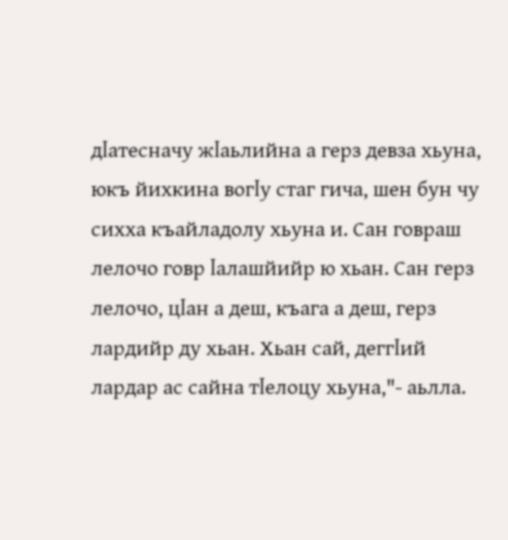дӏатесначу жӏаьлийна а герз девза хьуна, юкъ йихкина вогӏу стаг гича, шен бун чу сихха къайладолу хьуна и. Сан говраш лелочо говр ӏалашйийр ю хьан. Сан герз лелочо, цӏан а деш, къага а деш, герз лардийр ду хьан. Хьан сай, деггӏий лардар ас сайна тӏелоцу хьуна,"- аьлла.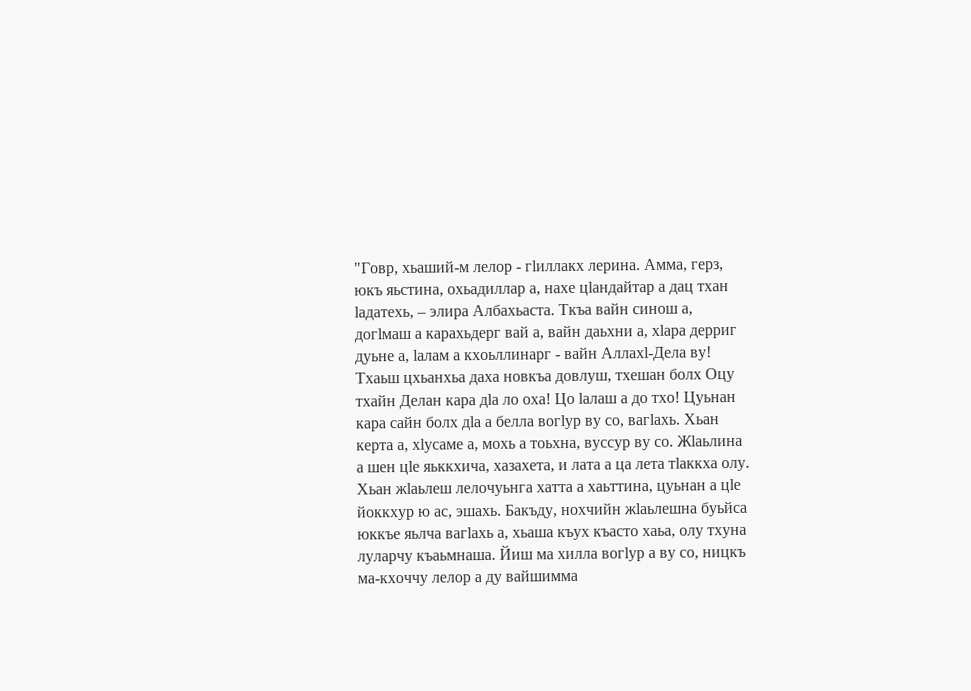"Говр, хьаший-м лелор - гӏиллакх лерина. Амма, герз, юкъ яьстина, охьадиллар а, нахе цӏандайтар а дац тхан ӏадатехь, – элира Албахьаста. Ткъа вайн синош а, догӏмаш а карахьдерг вай а, вайн даьхни а, хӏара дерриг дуьне а, ӏалам а кхоьллинарг - вайн Аллахӏ-Дела ву! Тхаьш цхьанхьа даха новкъа довлуш, тхешан болх Оцу тхайн Делан кара дӏа ло оха! Цо ӏалаш а до тхо! Цуьнан кара сайн болх дӏа а белла вогӏур ву со, вагӏахь. Хьан керта а, хӏусаме а, мохь а тоьхна, вуссур ву со. Жӏаьлина а шен цӏе яьккхича, хазахета, и лата а ца лета тӏаккха олу. Хьан жӏаьлеш лелочуьнга хатта а хаьттина, цуьнан а цӏе йоккхур ю ас, эшахь. Бакъду, нохчийн жӏаьлешна буьйса юккъе яьлча вагӏахь а, хьаша къух къасто хаьа, олу тхуна луларчу къаьмнаша. Йиш ма хилла вогӏур а ву со, ницкъ ма-кхоччу лелор а ду вайшимма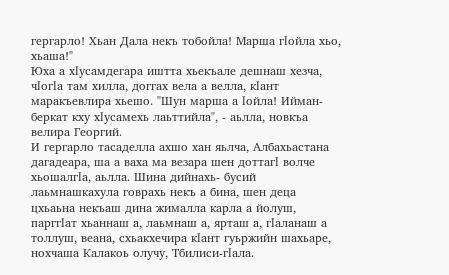гергарло! Хьан Дала некъ тобойла! Марша гӏойла хьо, хьаша!"
Юха а хӏусамдегара иштта хьекъале дешнаш хезча, чӏогӏа там хилла, доггах вела а велла, кӏант маракъевлира хьешо. "Шун марша а ӏойла! Ийман-беркат кху хӏусамехь лаьттийла", - аьлла, новкъа велира Георгий.
И гергарло тасаделла ахшо хан яьлча, Албахьастана дагадеара, ша а ваха ма везара шен доттагӏ волче хьошалгӏа, аьлла. Шина дийнахь- бусий лаьмнашкахула говрахь некъ а бина, шен деца цхьаьна некъаш дина жималла карла а йолуш, парггӏат хьаннаш а, лаьмнаш а, ярташ а, гӏаланаш а толлуш, веана, схьакхечира кӏант гуьржийн шахьаре, нохчаша Калакоь олучу, Тбилиси-гӏала.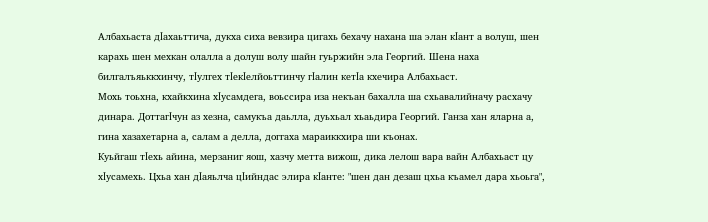Албахьаста дӏахаьттича, дукха сиха вевзира цигахь бехачу нахана ша элан кӏант а волуш, шен карахь шен мехкан олалла а долуш волу шайн гуьржийн эла Георгий. Шена наха билгалъяьккхинчу, тӏулгех тӏекӏелйоьттинчу гӏалин кетӏа кхечира Албахьаст.
Мохь тоьхна, кхайкхина хӏусамдега, воьссира иза некъан бахалла ша схьавалийначу расхачу динара. Доттагӏчун аз хезна, самукъа даьлла, дуьхьал хьаьдира Георгий. Ганза хан яларна а, гина хазахетарна а, салам а делла, доггаха мараиккхира ши къонах.
Куьйгаш тӏехь айина, мерзаниг яош, хазчу метта вижош, дика лелош вара вайн Албахьаст цу хӏусамехь. Цхьа хан дӏаяьлча цӏийндас элира кӏанте: "шен дан дезаш цхьа къамел дара хьоьга",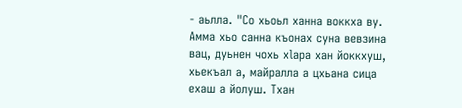- аьлла. "Со хьоьл ханна воккха ву. Амма хьо санна къонах суна вевзина вац, дуьнен чохь хӏара хан йоккхуш, хьекъал а, майралла а цхьана сица ехаш а йолуш. Тхан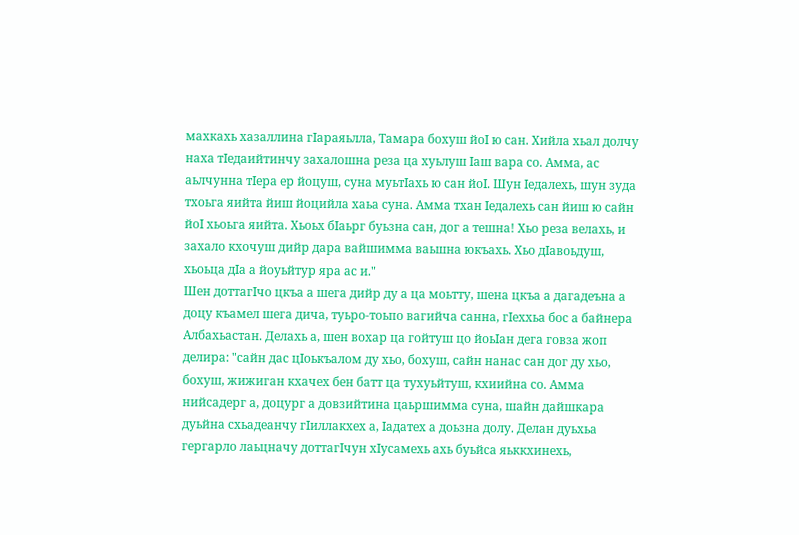махкахь хазаллина гӏараяьлла, Тамара бохуш йоӏ ю сан. Хийла хьал долчу наха тӏедаийтинчу захалошна реза ца хуьлуш ӏаш вара со. Амма, ас аьлчунна тӏера ер йоцуш, суна муьтӏахь ю сан йоӏ. Шун ӏедалехь, шун зуда тхоьга яийта йиш йоцийла хаьа суна. Амма тхан ӏедалехь сан йиш ю сайн йоӏ хьоьга яийта. Хьоьх бӏаьрг буьзна сан, дог а тешна! Хьо реза велахь, и захало кхочуш дийр дара вайшимма ваьшна юкъахь. Хьо дӏавоьдуш, хьоьца дӏа а йоуьйтур яра ас и."
Шен доттагӏчо цкъа а шега дийр ду а ца моьтту, шена цкъа а дагадеъна а доцу къамел шега дича, туьро-тоьпо вагийча санна, гӏеххьа бос а байнера Албахьастан. Делахь а, шен вохар ца гойтуш цо йоьӏан дега говза жоп делира: "сайн дас цӏоькъалом ду хьо, бохуш, сайн нанас сан дог ду хьо, бохуш, жижиган кхачех бен батт ца тухуьйтуш, кхиийна со. Амма нийсадерг а, доцург а довзийтина цаьршимма суна, шайн дайшкара дуьйна схьадеанчу гӏиллакхех а, ӏадатех а доьзна долу. Делан дуьхьа гергарло лаьцначу доттагӏчун хӏусамехь ахь буьйса яьккхинехь,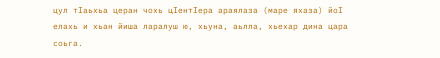цул тӏаьхьа церан чохь цӏентӏера араялаза (маре яхаза) йоӏ елахь и хьан йиша ларалуш ю, хьуна, аьлла, хьехар дина цара соьга.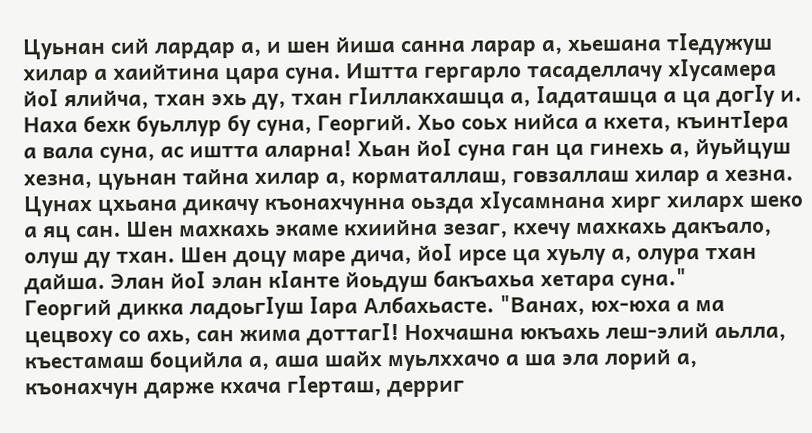Цуьнан сий лардар а, и шен йиша санна ларар а, хьешана тӏедужуш хилар а хаийтина цара суна. Иштта гергарло тасаделлачу хӏусамера йоӏ ялийча, тхан эхь ду, тхан гӏиллакхашца а, ӏадаташца а ца догӏу и. Наха бехк буьллур бу суна, Георгий. Хьо соьх нийса а кхета, къинтӏера а вала суна, ас иштта аларна! Хьан йоӏ суна ган ца гинехь а, йуьйцуш хезна, цуьнан тайна хилар а, корматаллаш, говзаллаш хилар а хезна. Цунах цхьана дикачу къонахчунна оьзда хӏусамнана хирг хиларх шеко а яц сан. Шен махкахь экаме кхиийна зезаг, кхечу махкахь дакъало, олуш ду тхан. Шен доцу маре дича, йоӏ ирсе ца хуьлу а, олура тхан дайша. Элан йоӏ элан кӏанте йоьдуш бакъахьа хетара суна."
Георгий дикка ладоьгӏуш ӏара Албахьасте. "Ванах, юх-юха а ма цецвоху со ахь, сан жима доттагӏ! Нохчашна юкъахь леш-элий аьлла, къестамаш боцийла а, аша шайх муьлххачо а ша эла лорий а, къонахчун дарже кхача гӏерташ, дерриг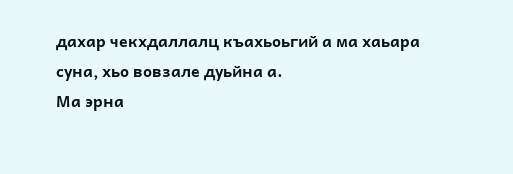дахар чекхдаллалц къахьоьгий а ма хаьара суна, хьо вовзале дуьйна а.
Ма эрна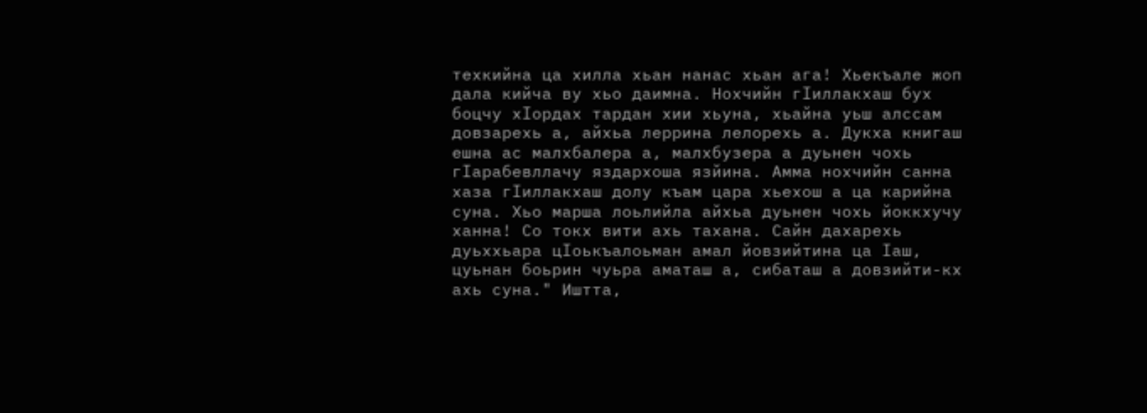техкийна ца хилла хьан нанас хьан ага! Хьекъале жоп дала кийча ву хьо даимна. Нохчийн гӏиллакхаш бух боцчу хӏордах тардан хии хьуна, хьайна уьш алссам довзарехь а, айхьа леррина лелорехь а. Дукха книгаш ешна ас малхбалера а, малхбузера а дуьнен чохь гӏарабевллачу яздархоша язйина. Амма нохчийн санна хаза гӏиллакхаш долу къам цара хьехош а ца карийна суна. Хьо марша лоьлийла айхьа дуьнен чохь йоккхучу ханна! Со токх вити ахь тахана. Сайн дахарехь дуьххьара цӏоькъалоьман амал йовзийтина ца ӏаш, цуьнан боьрин чуьра аматаш а, сибаташ а довзийти-кх ахь суна." Иштта,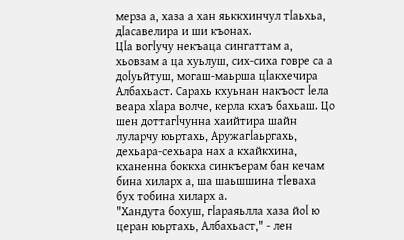мерза а, хаза а хан яьккхинчул тӏаьхьа, дӏасавелира и ши къонах.
Цӏа вогӏучу некъаца сингаттам а, хьовзам а ца хуьлуш, сих-сиха говре са а доӏуьйтуш, могаш-маьрша цӏакхечира Албахьаст. Сарахь кхуьнан накъост ӏела веара хӏара волче, керла кхаъ бахьаш. Цо шен доттагӏчунна хаийтира шайн луларчу юьртахь, Аружагӏаьргахь, дехьара-сехьара нах а кхайкхина, кханенна боккха синкъерам бан кечам бина хиларх а, ша шаьшшина тӏеваха бух тобина хиларх а.
"Хандута бохуш, гӏараяьлла хаза йоӏ ю церан юьртахь, Албахьаст," - лен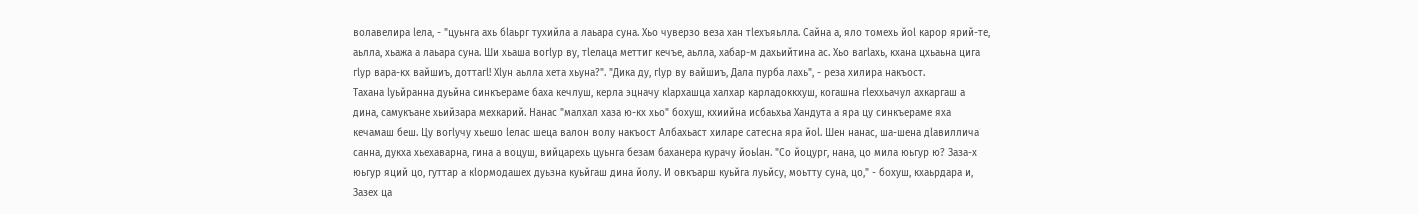волавелира ӏела, - "цуьнга ахь бӏаьрг тухийла а лаьара суна. Хьо чуверзо веза хан тӏехъяьлла. Сайна а, яло томехь йоӏ карор ярий-те, аьлла, хьажа а лаьара суна. Ши хьаша вогӏур ву, тӏелаца меттиг кечъе, аьлла, хабар-м дахьийтина ас. Хьо вагӏахь, кхана цхьаьна цига гӏур вара-кх вайшиъ, доттагӏ! Хӏун аьлла хета хьуна?". "Дика ду, гӏур ву вайшиъ, Дала пурба лахь", - реза хилира накъост.
Тахана ӏуьйранна дуьйна синкъераме баха кечлуш, керла эцначу кӏархашца халхар карладоккхуш, когашна гӏеххьачул ахкаргаш а дина, самукъане хьийзара мехкарий. Нанас "малхал хаза ю-кх хьо" бохуш, кхиийна исбаьхьа Хандута а яра цу синкъераме яха кечамаш беш. Цу вогӏучу хьешо ӏелас шеца валон волу накъост Албахьаст хиларе сатесна яра йоӏ. Шен нанас, ша-шена дӏавиллича санна, дукха хьехаварна, гина а воцуш, вийцарехь цуьнга безам баханера курачу йоьӏан. "Со йоцург, нана, цо мила юьгур ю? Заза-х юьгур яций цо, гуттар а кӏормодашех дуьзна куьйгаш дина йолу. И овкъарш куьйга луьйсу, моьтту суна, цо," - бохуш, кхаьрдара и, Зазех ца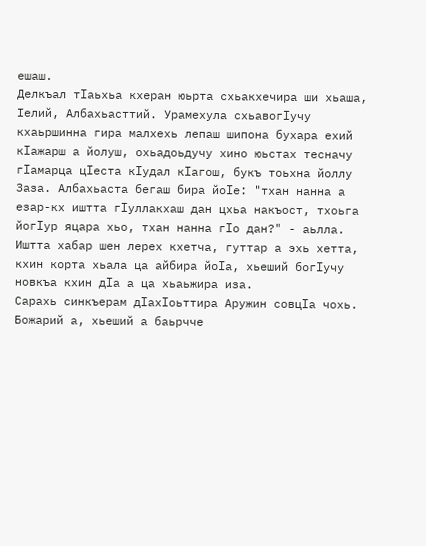ешаш.
Делкъал тӏаьхьа кхеран юьрта схьакхечира ши хьаша, Ӏелий, Албахьасттий. Урамехула схьавогӏучу кхаьршинна гира малхехь лепаш шипона бухара ехий кӏажарш а йолуш, охьадоьдучу хино юьстах тесначу гӏамарца цӏеста кӏудал кӏагош, букъ тоьхна йоллу Заза. Албахьаста бегаш бира йоӏе: "тхан нанна а езар-кх иштта гӏуллакхаш дан цхьа накъост, тхоьга йогӏур яцара хьо, тхан нанна гӏо дан?" - аьлла. Иштта хабар шен лерех кхетча, гуттар а эхь хетта, кхин корта хьала ца айбира йоӏа, хьеший богӏучу новкъа кхин дӏа а ца хьаьжира иза.
Сарахь синкъерам дӏахӏоьттира Аружин совцӏа чохь. Божарий а, хьеший а баьрчче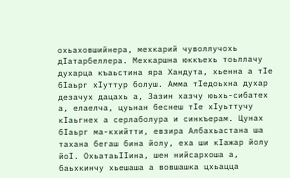охьаховшийнера, мехкарий чуволлучохь дӏатарбеллера. Мехкаршна юккъехь тоьллачу духарца къаьстина яра Хандута, хьенна а тӏе бӏаьрг хӏуттур болуш. Амма тӏедоьхна духар дезачух дацахь а, Зазин хазчу юьхь-сибатех а, елаелча, цуьнан беснеш тӏе хӏуьттучу кӏаьгнех а серлаболура и синкъерам. Цунах бӏаьрг ма-кхийтти, евзира Албахьастана ша тахана бегаш бина йолу, еха ши кӏажар йолу йоӏ. Охьатаьӏӏина, шен нийсархоша а, баьхкинчу хьешаша а вовшашка цхьацца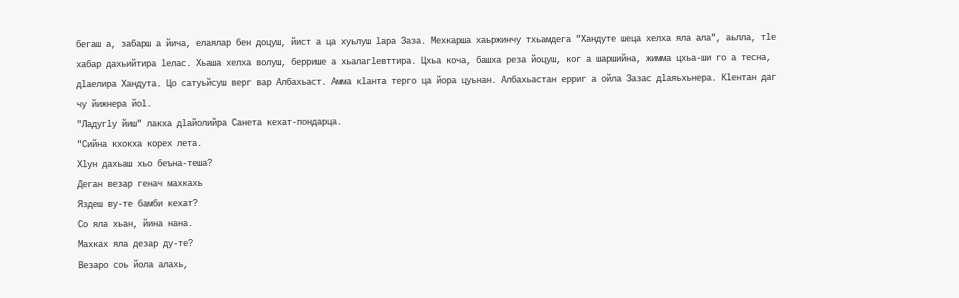бегаш а, забарш а йича, елаялар бен доцуш, йист а ца хуьлуш ӏара Заза. Мехкарша хаьржинчу тхьамдега "Хандуте шеца хелха яла ала", аьлла, тӏе хабар дахьийтира ӏелас. Хьаша хелха волуш, беррише а хьалагӏевттира. Цхьа коча, башха реза йоцуш, ког а шаршийна, жимма цхьа-ши го а тесна, дӏаелира Хандута. Цо сатуьйсуш верг вар Албахьаст. Амма кӏанта терго ца йора цуьнан. Албахьастан ерриг а ойла Зазас дӏаяьхьнера. Кӏентан даг чу йижнера йоӏ.
"Ладугӏу йиш" лакха дӏайолийра Санета кехат-пондарца.
"Сийна кхокха корех лета.
Хӏун дахьаш хьо беъна-теша?
Деган везар генач махкахь
Яздеш ву-те бамби кехат?
Со яла хьан, йина нана.
Махках яла дезар ду-те?
Везаро соь йола алахь,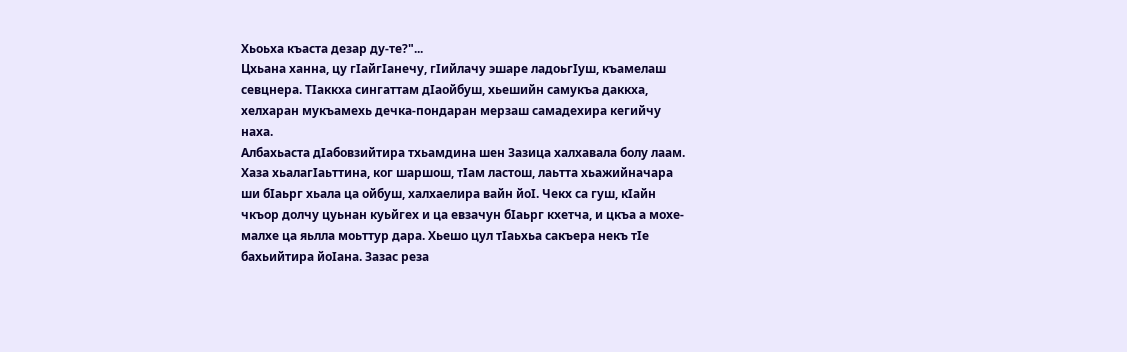Хьоьха къаста дезар ду-те?"...
Цхьана ханна, цу гӏайгӏанечу, гӏийлачу эшаре ладоьгӏуш, къамелаш севцнера. Тӏаккха сингаттам дӏаойбуш, хьешийн самукъа даккха, хелхаран мукъамехь дечка-пондаран мерзаш самадехира кегийчу наха.
Албахьаста дӏабовзийтира тхьамдина шен Зазица халхавала болу лаам. Хаза хьалагӏаьттина, ког шаршош, тӏам ластош, лаьтта хьажийначара ши бӏаьрг хьала ца ойбуш, халхаелира вайн йоӏ. Чекх са гуш, кӏайн чкъор долчу цуьнан куьйгех и ца евзачун бӏаьрг кхетча, и цкъа а мохе-малхе ца яьлла моьттур дара. Хьешо цул тӏаьхьа сакъера некъ тӏе бахьийтира йоӏана. Зазас реза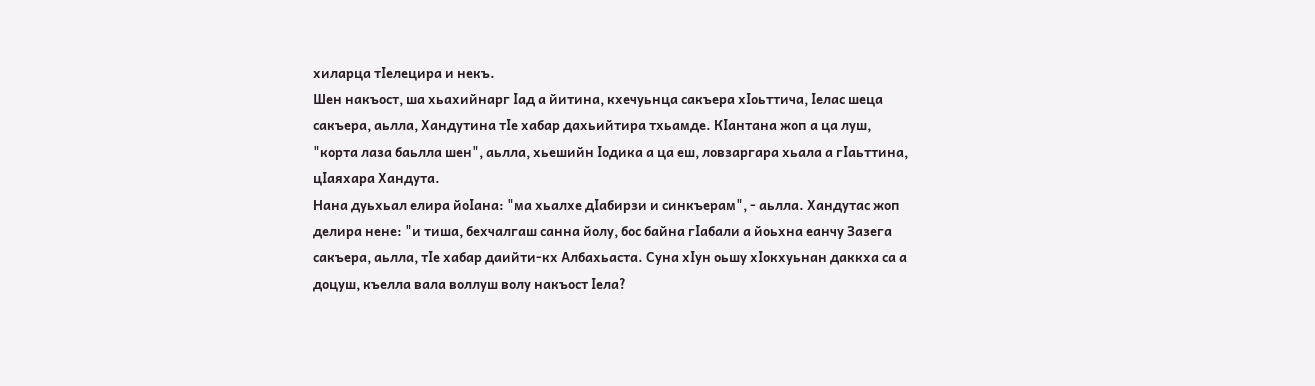хиларца тӏелецира и некъ.
Шен накъост, ша хьахийнарг ӏад а йитина, кхечуьнца сакъера хӏоьттича, ӏелас шеца сакъера, аьлла, Хандутина тӏе хабар дахьийтира тхьамде. Кӏантана жоп а ца луш, "корта лаза баьлла шен", аьлла, хьешийн ӏодика а ца еш, ловзаргара хьала а гӏаьттина, цӏаяхара Хандута.
Нана дуьхьал елира йоӏана: "ма хьалхе дӏабирзи и синкъерам", - аьлла. Хандутас жоп делира нене: "и тиша, бехчалгаш санна йолу, бос байна гӏабали а йоьхна еанчу Зазега сакъера, аьлла, тӏе хабар даийти-кх Албахьаста. Суна хӏун оьшу хӏокхуьнан даккха са а доцуш, къелла вала воллуш волу накъост ӏела?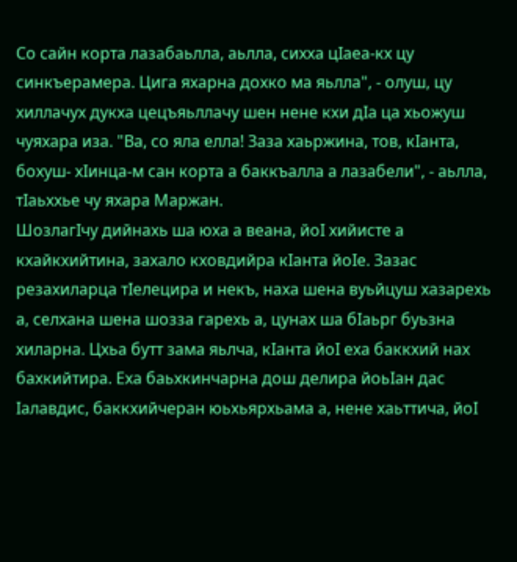Со сайн корта лазабаьлла, аьлла, сихха цӏаеа-кх цу синкъерамера. Цига яхарна дохко ма яьлла", - олуш, цу хиллачух дукха цецъяьллачу шен нене кхи дӏа ца хьожуш чуяхара иза. "Ва, со яла елла! Заза хаьржина, тов, кӏанта, бохуш- хӏинца-м сан корта а баккъалла а лазабели", - аьлла, тӏаьххье чу яхара Маржан.
Шозлагӏчу дийнахь ша юха а веана, йоӏ хийисте а кхайкхийтина, захало кховдийра кӏанта йоӏе. Зазас резахиларца тӏелецира и некъ, наха шена вуьйцуш хазарехь а, селхана шена шозза гарехь а, цунах ша бӏаьрг буьзна хиларна. Цхьа бутт зама яьлча, кӏанта йоӏ еха баккхий нах бахкийтира. Еха баьхкинчарна дош делира йоьӏан дас Ӏалавдис, баккхийчеран юьхьярхьама а, нене хаьттича, йоӏ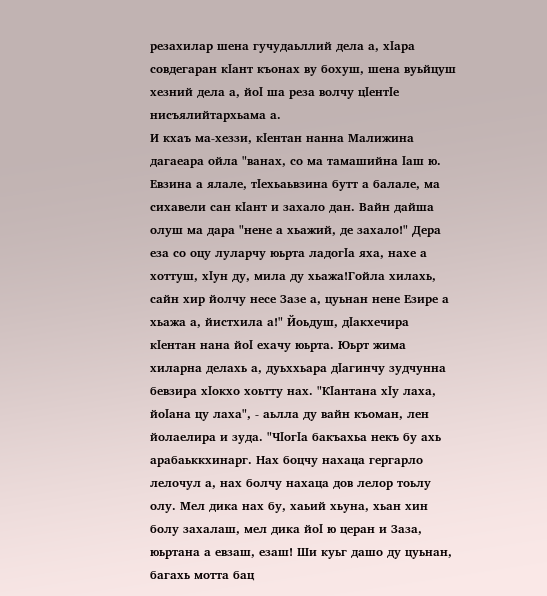резахилар шена гучудаьллий дела а, хӏара совдегаран кӏант къонах ву бохуш, шена вуьйцуш хезний дела а, йоӏ ша реза волчу цӏентӏе нисъялийтархьама а.
И кхаъ ма-хеззи, кӏентан нанна Малижина дагаеара ойла "ванах, со ма тамашийна ӏаш ю. Евзина а ялале, тӏехьаьвзина бутт а балале, ма сихавели сан кӏант и захало дан. Вайн дайша олуш ма дара "нене а хьажий, де захало!" Дера еза со оцу луларчу юьрта ладогӏа яха, нахе а хоттуш, хӏун ду, мила ду хьажа!Гойла хилахь, сайн хир йолчу несе Зазе а, цуьнан нене Езире а хьажа а, йистхила а!" Йоьдуш, дӏакхечира кӏентан нана йоӏ ехачу юьрта. Юьрт жима хиларна делахь а, дуьххьара дӏагинчу зудчунна бевзира хӏокхо хоьтту нах. "Кӏантана хӏу лаха, йоӏана цу лаха", - аьлла ду вайн къоман, лен йолаелира и зуда. "Чӏогӏа бакъахьа некъ бу ахь арабаьккхинарг. Нах боцчу нахаца гергарло лелочул а, нах болчу нахаца дов лелор тоьлу олу. Мел дика нах бу, хаьий хьуна, хьан хин болу захалаш, мел дика йоӏ ю церан и Заза, юьртана а евзаш, езаш! Ши куьг дашо ду цуьнан, багахь мотта бац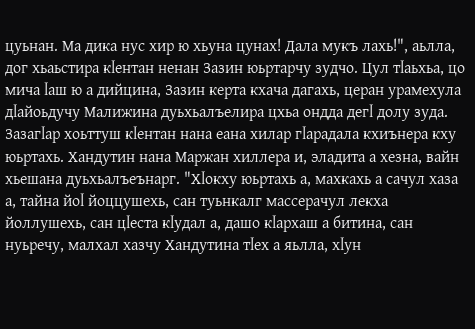цуьнан. Ма дика нус хир ю хьуна цунах! Дала мукъ лахь!", аьлла, дог хьаьстира кӏентан ненан Зазин юьртарчу зудчо. Цул тӏаьхьа, цо мича ӏаш ю а дийцина, Зазин керта кхача дагахь, церан урамехула дӏайоьдучу Малижина дуьхьалъелира цхьа ондда дегӏ долу зуда. Зазагӏар хоьттуш кӏентан нана еана хилар гӏарадала кхиънера кху юьртахь. Хандутин нана Маржан хиллера и, эладита а хезна, вайн хьешана дуьхьалъеънарг. "Хӏокху юьртахь а, махкахь а сачул хаза а, тайна йоӏ йоццушехь, сан туьнкалг массерачул лекха йоллушехь, сан цӏеста кӏудал а, дашо кӏархаш а битина, сан нуьречу, малхал хазчу Хандутина тӏех а яьлла, хӏун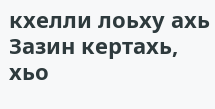кхелли лоьху ахь Зазин кертахь, хьо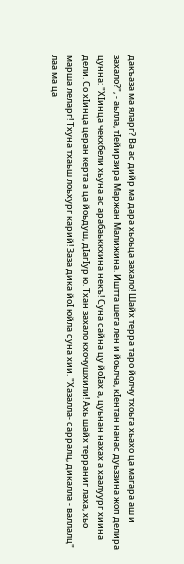дакъаза ма яларг? Ва ас дийр ма дара хьоьца захало! Шайх терра таро йолчу тхоьга хьахо ца магара аш и захало?", - аьлла, тӏейирзира Маржан Малижина. Иштта шега лен и йоьлча, кӏентан нанас дуьззина жоп делира цунна: "Хӏинца чекхбели хьуна ас арабаьккхина некъ! Суна сайна цу йоӏах а, цуьнан нахах а хаалуург хиина дели. Со хӏинца церан керта а ца йоьдуш, дӏагӏур ю. Тхан захало кхочушхили! Ахь шайх терраниг лаха, хьо марша леларг! Тхуна тхаьш лоьхург карий! Заза дика йоӏ юйла суна хии. "Хазалла- сарралц, дикалла - валлалц" лаа ма ца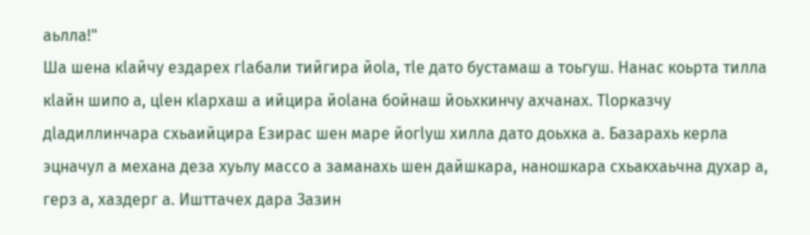аьлла!"
Ша шена кӏайчу ездарех гӏабали тийгира йоӏа, тӏе дато бустамаш а тоьгуш. Нанас коьрта тилла кӏайн шипо а, цӏен кӏархаш а ийцира йоӏана бойнаш йоьхкинчу ахчанах. Тӏорказчу дӏадиллинчара схьаийцира Езирас шен маре йогӏуш хилла дато доьхка а. Базарахь керла эцначул а механа деза хуьлу массо а заманахь шен дайшкара, наношкара схьакхаьчна духар а, герз а, хаздерг а. Ишттачех дара Зазин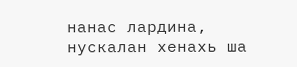нанас лардина, нускалан хенахь ша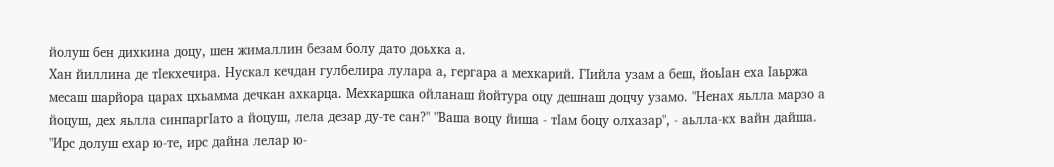йолуш бен дихкина доцу, шен жималлин безам болу дато доьхка а.
Хан йиллина де тӏекхечира. Нускал кечдан гулбелира лулара а, гергара а мехкарий. Гӏийла узам а беш, йоьӏан еха ӏаьржа месаш шарйора царах цхьамма дечкан ахкарца. Мехкаршка ойланаш йойтура оцу дешнаш доцчу узамо. "Ненах яьлла марзо а йоцуш, дех яьлла синпаргӏато а йоцуш, лела дезар ду-те сан?" "Ваша воцу йиша - тӏам боцу олхазар", - аьлла-кх вайн дайша. "Ирс долуш ехар ю-те, ирс дайна лелар ю-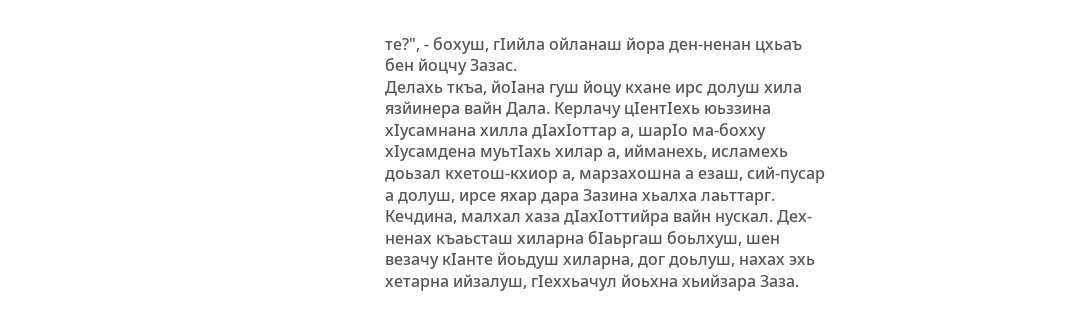те?", - бохуш, гӏийла ойланаш йора ден-ненан цхьаъ бен йоцчу Зазас.
Делахь ткъа, йоӏана гуш йоцу кхане ирс долуш хила язйинера вайн Дала. Керлачу цӏентӏехь юьззина хӏусамнана хилла дӏахӏоттар а, шарӏо ма-бохху хӏусамдена муьтӏахь хилар а, ийманехь, исламехь
доьзал кхетош-кхиор а, марзахошна а езаш, сий-пусар а долуш, ирсе яхар дара Зазина хьалха лаьттарг.
Кечдина, малхал хаза дӏахӏоттийра вайн нускал. Дех-ненах къаьсташ хиларна бӏаьргаш боьлхуш, шен везачу кӏанте йоьдуш хиларна, дог доьлуш, нахах эхь хетарна ийзалуш, гӏеххьачул йоьхна хьийзара Заза.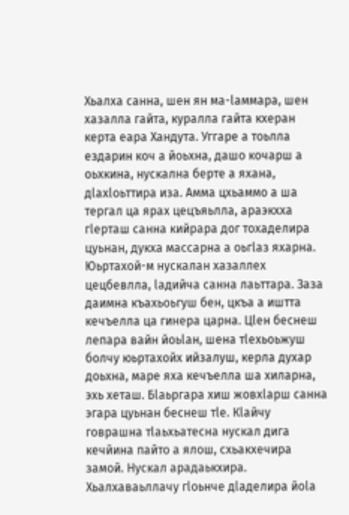Хьалха санна, шен ян ма-ӏаммара, шен хазалла гайта, куралла гайта кхеран керта еара Хандута. Уггаре а тоьлла ездарин коч а йоьхна, дашо кочарш а оьхкина, нускална берте а яхана, дӏахӏоьттира иза. Амма цхьаммо а ша тергал ца ярах цецъяьлла, араэкхха гӏерташ санна кийрара дог тохаделира цуьнан, дукха массарна а оьгӏаз яхарна. Юьртахой-м нускалан хазаллех цецбевлла, ӏадийча санна лаьттара. Заза даимна къахьоьгуш бен, цкъа а иштта кечъелла ца гинера царна. Цӏен беснеш лепара вайн йоьӏан, шена тӏехьоьжуш болчу юьртахойх ийзалуш, керла духар доьхна, маре яха кечъелла ша хиларна, эхь хеташ. Бӏаьргара хиш жовхӏарш санна эгара цуьнан беснеш тӏе. Кӏайчу говрашна тӏаьхьатесна нускал дига кечйина пайто а ялош, схьакхечира замой. Нускал арадаькхира. Хьалхаваьллачу гӏоьнче дӏаделира йоӏа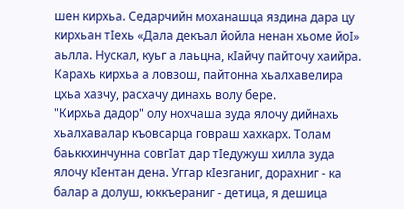шен кирхьа. Седарчийн моханашца яздина дара цу кирхьан тӏехь «Дала декъал йойла ненан хьоме йоӏ» аьлла. Нускал, куьг а лаьцна, кӏайчу пайточу хаийра. Карахь кирхьа а ловзош, пайтонна хьалхавелира цхьа хазчу, расхачу динахь волу бере.
"Кирхьа дадор" олу нохчаша зуда ялочу дийнахь хьалхавалар къовсарца говраш хахкарх. Толам баьккхинчунна совгӏат дар тӏедужуш хилла зуда ялочу кӏентан дена. Уггар кӏезганиг, дорахниг - ка балар а долуш, юккъераниг - детица, я дешица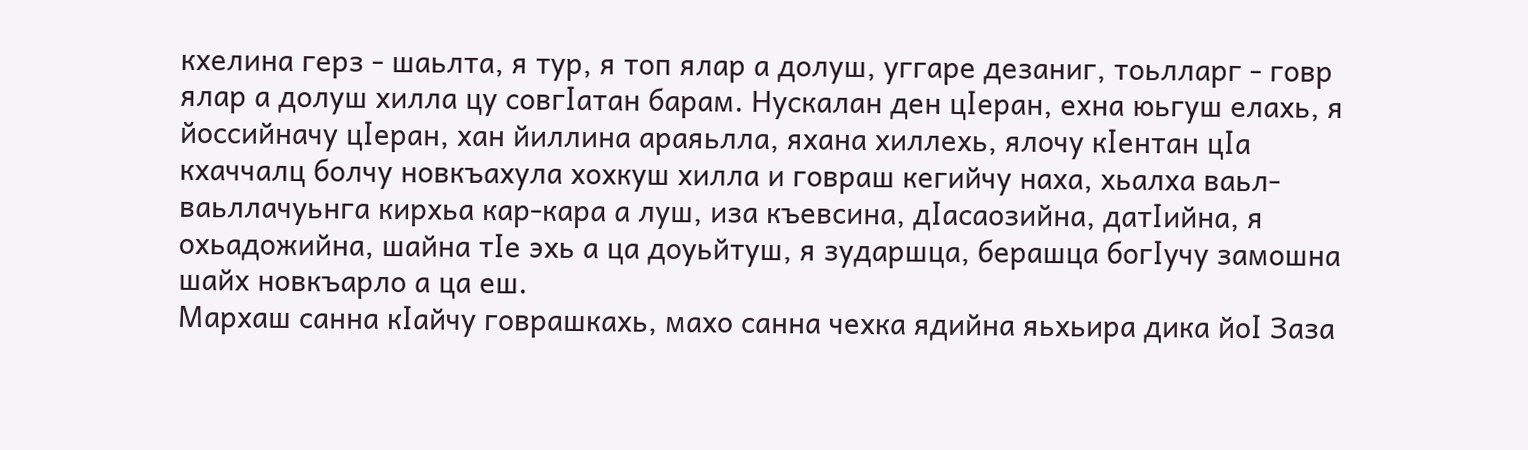кхелина герз - шаьлта, я тур, я топ ялар а долуш, уггаре дезаниг, тоьлларг - говр ялар а долуш хилла цу совгӏатан барам. Нускалан ден цӏеран, ехна юьгуш елахь, я йоссийначу цӏеран, хан йиллина араяьлла, яхана хиллехь, ялочу кӏентан цӏа кхаччалц болчу новкъахула хохкуш хилла и говраш кегийчу наха, хьалха ваьл-ваьллачуьнга кирхьа кар-кара а луш, иза къевсина, дӏасаозийна, датӏийна, я охьадожийна, шайна тӏе эхь а ца доуьйтуш, я зударшца, берашца богӏучу замошна шайх новкъарло а ца еш.
Мархаш санна кӏайчу говрашкахь, махо санна чехка ядийна яьхьира дика йоӏ Заза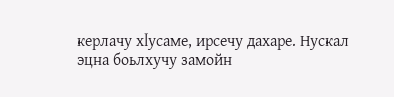керлачу хӏусаме, ирсечу дахаре. Нускал эцна боьлхучу замойн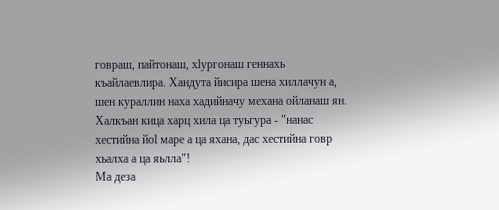говраш, пайтонаш, хӏургонаш геннахь къайлаевлира. Хандута йисира шена хиллачун а, шен кураллин наха хадийначу механа ойланаш ян. Халкъан кица харц хила ца туьгура - "нанас хестийна йоӏ маре а ца яхана, дас хестийна говр хьалха а ца яьлла"!
Ма деза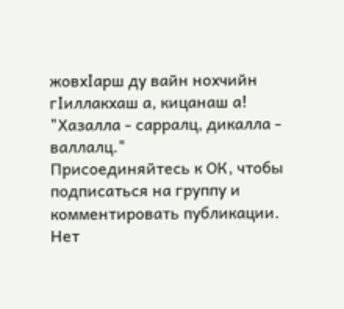жовхӏарш ду вайн нохчийн гӏиллакхаш а, кицанаш а!
"Хазалла - сарралц, дикалла - валлалц."
Присоединяйтесь к ОК, чтобы подписаться на группу и комментировать публикации.
Нет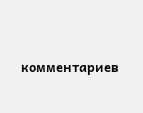комментариев